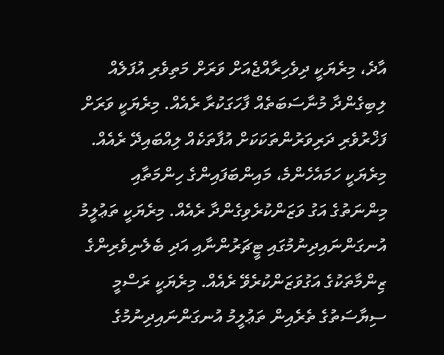އާދެ، މިރެޔަކީ ދިވެހިރާއްޖެއަށް ވަރަށް މަތިވެރި އުފަލެއް ލިބިގެންދާ މުނާސަބަތެއް ފާހަގަކުރާ ރެއެއް. މިރެޔަކީ ވަރަށް ފަޚްރުވެރި ދަރިވަރުންތަކަކަށް އުފާތަކެއް ލިއްބައިދޭ ރެއެއް. މިރެޔަކީ ހަމައެހެންމެ، މައިންބަފައިންގެ ހިންމަތާއި މިންނަތުގެ އަގު ވަޒަންކުރެވިގެންދާ ރެއެއް. މިރެޔަކީ ތަޢުލީމު އުނގަންނައިދިނުމުގައި ޓީޗަރުންނާއި އަދި ބެލެނިވެރިންގެ ޒިންމާތަކުގެ އަގުވަޒަންކުރެވޭ ރެއެއް. މިރެޔަކީ ރަސްމީ ސިޔާސަތުގެ ތެރެއިން ތަޢުލީމު އުނގަންނައިދިނުމުގެ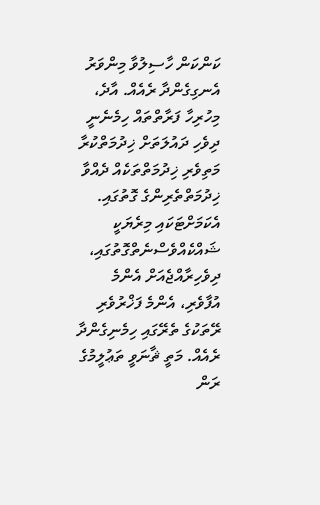ކަންކަން ހާސިލުވާ މިންވަރު އެނގިގެންދާ ރެއެއް. އާދެ، މިހުރިހާ ފަރާތްތައް ހިމެނެނީ ދިވެހި ދައުލަތަށް ޚިދުމަތްކުރާ މަތިވެރި ޚިދުމަތްތަކެއް ދެއްވާ ޚިދުމަތްތެރިންގެ ގޮތުގައި. އެކަމަށްޓަކައި މިރެޔަކީ ޝައްކެއްވެސްނެތްގޮތުގައި، ދިވެހިރާއްޖެއަށް އެންމެ އުފާވެރި، އެންމެ ފަޚްރުވެރި ރޭތަކުގެ ތެރޭގައި ހިމެނިގެންދާ ރެއެއް. މަތީ ޘާނަވީ ތަޢުލީމުގެ ރަން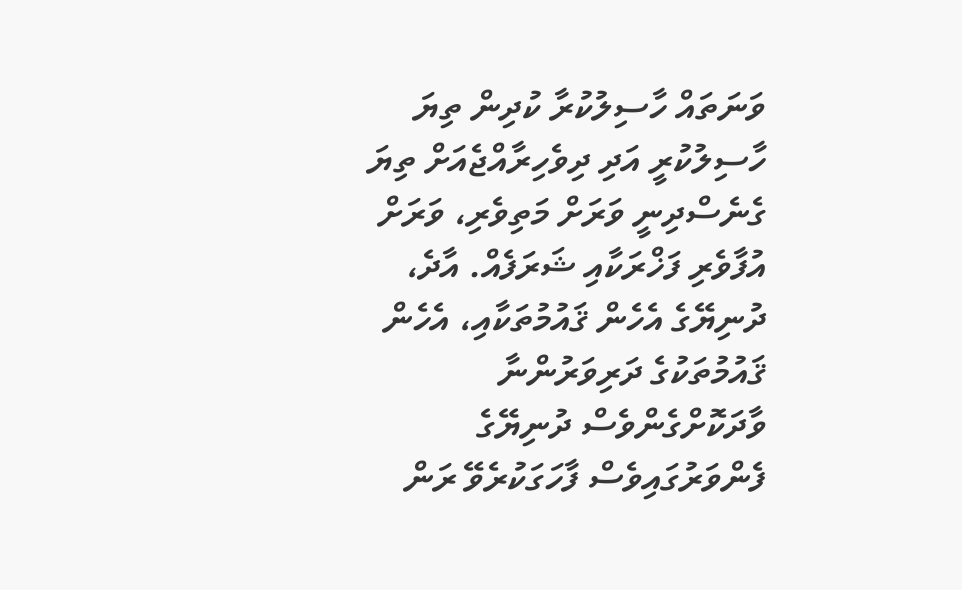ވަނަތައް ހާސިލުކުރާ ކުދިން ތިޔަ ހާސިލުކުރީ އަދި ދިވެހިރާއްޖެއަށް ތިޔަ ގެނެސްދިނީ ވަރަށް މަތިވެރި، ވަރަށް އުފާވެރި ފަޚްރަކާއި ޝަރަފެއް. އާދެ، ދުނިޔޭގެ އެހެން ޤައުމުތަކާއި، އެހެން ޤައުމުތަކުގެ ދަރިވަރުންނާ ވާދަކޮށްގެންވެސް ދުނިޔޭގެ ފެންވަރުގައިވެސް ފާހަގަކުރެވޭ ރަން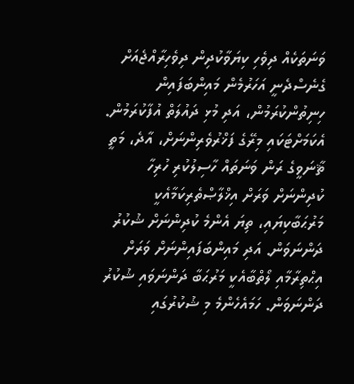ވަނަތަކެއް ދިވެހި ކިޔަވާކުދިން ދިވެހިރާއްޖެއަށް ގެނެސްދެނީ އަހަރުމެން މައިންބަފައިން ހިނިތުންކުރަމުން، އަދި މުޅި ދައުލަތް އުފާކުރަމުން. އެކަމަށްޓަކައި މިރޭގެ ފަޚްރުވެރިންނަށް، އާދެ، މަތީ ޘާނަވީގެ ރަން ވަނަތައް ހާސިލުކުރި ހުރިހާ ކުދިންނަށް ވަރަށް އިޚްލާޞްތެރިކަމާއެކީ މަރުޙަބާކިޔައި، ތިޔަ އެންމެ ކުދިންނަށް ޝުކުރު ދަންނަވަން. އަދި މައިންބަފައިންނަށް ވަރަށް އިޙްތިރާމާއި ލޯތްބާއެކީ މަރުޙަބާ ދަންނަވައި ޝުކުރު ދަންނަވަން. ހަމައެހެންމެ މި ޝުކުރުގައި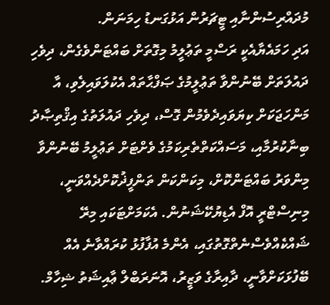މުދައްރިސުންނާއި ޓީޗަރުން އަޅުގަނޑު ހިމަނަން.
އަދި ހަމައެޔާއެކީ ރަސްމީ ތަޢުލީމު މިގޮތަށް ބައްޓަންވެގެން، ދިވެހި ދައުލަތަށް ބޭނުންވާ ތަޢުލީމުގެ ޞަފްޙާތައް އެކުލަވައިލެވި، އާ މަންހަޖަކަށް ކިޔަވައިދެވެމުން ގޮސް، ދިވެހި ދައުލަތުގެ އިޤްތިޞާދު ބިނާކުރުމާއި، މަސައްކަތްތެރިކަމުގެ ވެށްޓަށް ތަޢުލީމު ބޭނުންވާ މިންވަރު ބައްޓަންކޮށް، މިކަންކަން ތަންފީޛުކޮށްދެއްވަނީ، މިނިސްޓްރީ އޮފް އެޑިޔުކޭޝަނުން. އެކަމަށްޓަކައި މިރޭ ޝައްކެއްވެސްނެތްގޮތުގައި، އެންމެ އުފާފުޅު ކުރައްވާނެ އެއް ބޭފުޅަކަށްވާނީ، ދާއިރާގެ ވަޒީރު، އޮނަރަބްލް ޢާއިޝަތު ޝިހާމް.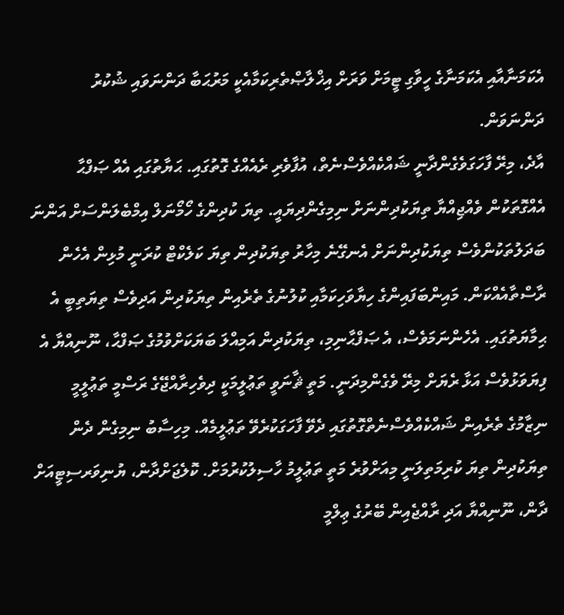އެކަމަނާއާއި އެކަމަނާގެ ހީވާގި ޓީމަށް ވަރަށް އިޚްލާޞްތެރިކަމާއެކީ މަރުޙަބާ ދަންނަވައި ޝުކުރު ދަންނަވަން.
އާދެ، މިރޭ ފާހަގަވެގެންދާނީ ޝައްކެއްވެސްނެތް، އުފާވެރި ރެއެއްގެ ގޮތުގައި. ޙަޔާތުގައި އެއް ޞަފްޙާ އެއްގޮތަކުން ވެއްޖިއްޔާ ތިޔަކުދިންނަށް ނިމިގެންދިޔައީ. ތިޔަ ކުދިންގެ ހޯމޯނަލް އިމްބެލަންސަށް އަންނަ ބަދަލުތަކުންވެސް ތިޔަކުދިންނަށް އެނގޭނެ މިހާރު ތިޔަކުދިން ތިޔަ ކަލެކްޓް ކުރަނީ މުޅިން އެހެން ރާސްތާއެއްކަން. މައިންބަފައިންގެ ހިޔާވަހިކަމާއި ކުލުނުގެ ތެރެއިން ތިޔަކުދިން އަދިވެސް ތިޔަތިބީ އެ ޙިމާޔަތުގައި. އެހެންނަމަވެސް، އެ ޞަފްޙާނިމި، ތިޔަކުދިން އަމިއްލަ ބަޔަކަށްވުމުގެ ޞަފްޙާ، ނޫނިއްޔާ އެ ފިޔަވަޅުވެސް އަޅާ ރެޔަށް މިރޭ ވެގެންމިދަނީ. މަތީ ޘާނަވީ ތަޢުލީމަކީ ދިވެހިރާއްޖޭގެ ރަސްމީ ތަޢުލީމީ ނިޒާމުގެ ތެރެއިން ޝައްކެއްވެސްނެތްގޮތުގައި ދެވޭ ފާހަގަކުރެވޭ ތަޢުލީމެއް. މިހިސާބު ނިމިގެން ދެން ތިޔަކުދިން ތިޔަ ކުރިމަތިލަނީ މިއަށްވުރެ މަތީ ތަޢުލީމު ހާސިލުކުރުމަށް. ކޮލެޖަށްދާން، ޔުނިވަރސިޓީއަށް ދާން، ނޫނިއްޔާ އަދި ރާއްޖެއިން ބޭރުގެ ޢިލްމީ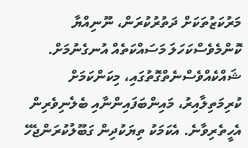މަރުކަޒުތަކަށް ދަތުރުކުރަން، ނޫނިއްޔާ ކޮންމެވެސްކަހަލަ މަސައްކަތެއް އުނގެނުމަށް. ޝައްކެއްވެސްނެތްގޮތުގައި، މިކަންކަމަށް ކުރިމަތިލާއިރު، މައިންބަފައިންނާއި ބެލެނިވެރިން އެހީތެރިވާނެ. އެކަމަކު ތިޔަކުދިން ގަބޫލުކުރަންޖެހޭ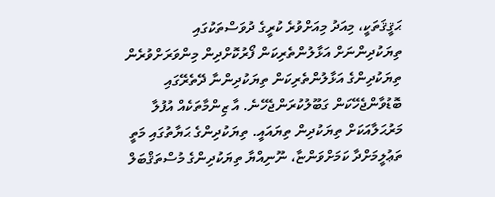ޙަޤީޤަތަކީ، މިއަދު މިއަށްވުރެ ކުރީގެ ދުވަސްތަކުގައި ތިޔަކުދިންނަށް އަޅާލުންތެރިކަން ފޯރުކޮށްދިން މިންވަރަށްވުރެން ތިޔަކުދިންގެ އަޅާލުންތެރިކަން ތިޔަކުދިންނާ ދޭތެރޭގައި ބޮޑުވާންޖެހޭކަން ގަބޫލުކުރަންޖެހޭނެ. އާ ޒިންމާތަކެއް އުފުލާ މަރުޙަލާއަކަށް ތިޔަކުދިން ތިޔައައީ. ތިޔަކުދިންގެ ޙަޔާތުގައި މަތީ ތަޢުލީމަށްދާ ކަމަށްވަންޏާ، ނޫނިއްޔާ ތިޔަކުދިންގެ މުސްތަޤްބަލް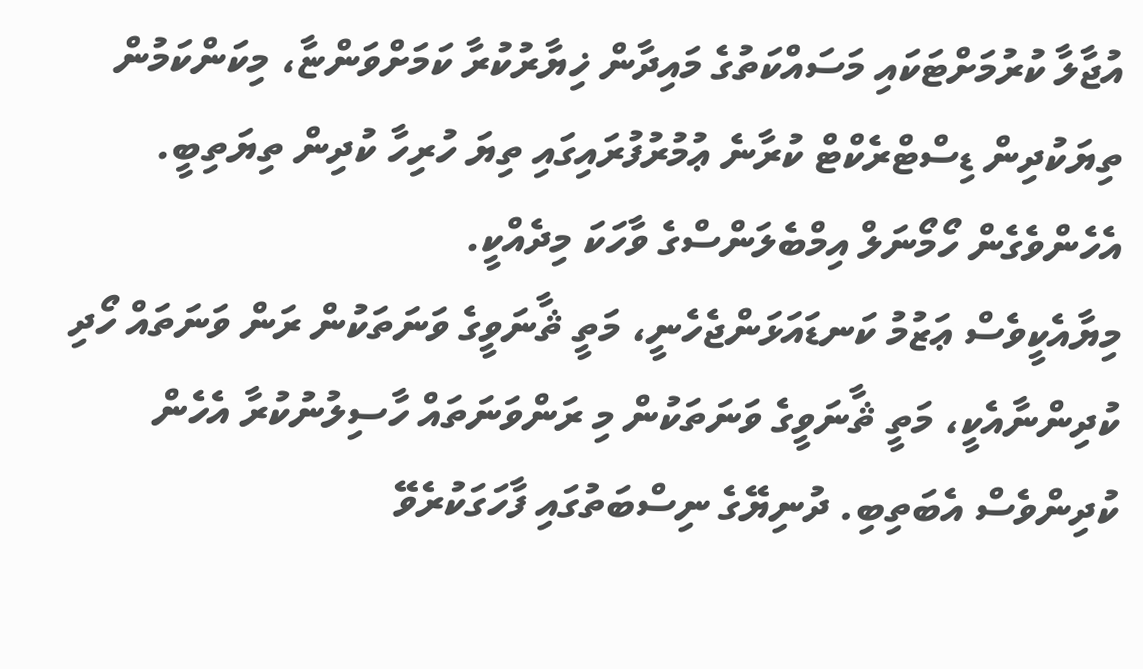އުޖާލާ ކުރުމަށްޓަކައި މަސައްކަތުގެ މައިދާން ޚިޔާރުކުރާ ކަމަށްވަންޏާ، މިކަންކަމުން ތިޔަކުދިން ޑިސްޓްރެކްޓް ކުރާނެ ޢުމުރުފުރައިގައި ތިޔަ ހުރިހާ ކުދިން ތިޔަތިބީ. އެހެންވެގެން ހޯމޯނަލް އިމްބެލަންސްގެ ވާހަކަ މިދެއްކީ.
މިޔާއެކީވެސް ޢަޒުމު ކަނޑައަޅަންޖެހެނީ، މަތީ ޘާނަވީގެ ވަނަތަކުން ރަން ވަނަތައް ހޯދި ކުދިންނާއެކީ، މަތީ ޘާނަވީގެ ވަނަތަކުން މި ރަންވަނަތައް ހާސިލުނުކުރާ އެހެން ކުދިންވެސް އެބަތިބި. ދުނިޔޭގެ ނިސްބަތުގައި ފާހަގަކުރެވޭ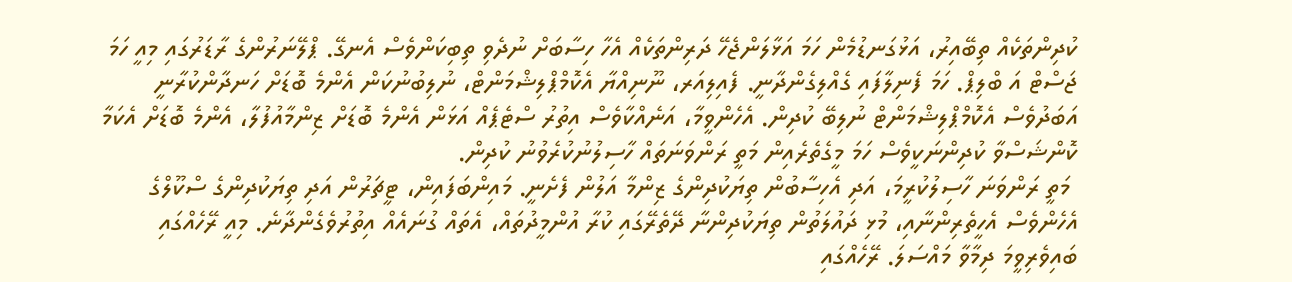ކުދިންތަކެއް ތިބޭއިރު، އަޅުގަނޑުމެން ހަމަ އަޅާލަންޖެހޭ ދަރިންތަކެއް އެހާ ހިސާބަށް ނުދެވި ތިބިކަންވެސް އެނގޭ. ޕްލޭނަރުންގެ ރާޑަރުގައި މިއީ ހަމަ ޖަސްޓް އަ ބްލިޕް. ހަމަ ފެނިލާފައި ގެއްލިގެންދާނީ. ފެއިލިއަރ، ނޫނިއްޔާ އެކޮމްޕްލިޝްމަންޓް، ނުލިބުނުކަން އެންމެ ބޮޑަށް ހަނދާންކުރާނީ އަބަދުވެސް އެކޮމްޕްލިޝްމަންޓް ނުލިބޭ ކުދިން. އެހެންވީމާ، އަނެއްކާވެސް އިތުރު ސްޓެޕެއް އަޅަން އެންމެ ބޮޑަށް ޒިންމާއުފުލާ، އެންމެ ބޮޑަށް އެކަމާ ކޮންޝަސްވާ ކުދިންނަކީވެސް ހަމަ މީގެތެރެއިން މަތީ ރަންވަނަތައް ހާސިލުނުކުރެވުނު ކުދިން.
 މަތީ ރަންވަނަ ހާސިލުކުރީމަ، އަދި އެހިސާބުން ތިޔަކުދިންގެ ޒިންމާ އަލުން ފެށެނީ. މައިންބަފައިން، ޓީޗަރުން އަދި ތިޔަކުދިންގެ ސްކޫލްގެ އެހެންވެސް އެހީތެރިންނާއި، މުޅި ދައުލަތުން ތިޔަކުދިންނާ ދޭތެރޭގައި ކުރާ އުންމީދުތައް، އެތައް ގުނައެއް އިތުރުވެގެންދާނެ. މިއީ ރޭހެއްގައި ބައިވެރިވީމަ ދިމާވާ މައްސަލަ. ރޭހެއްގައި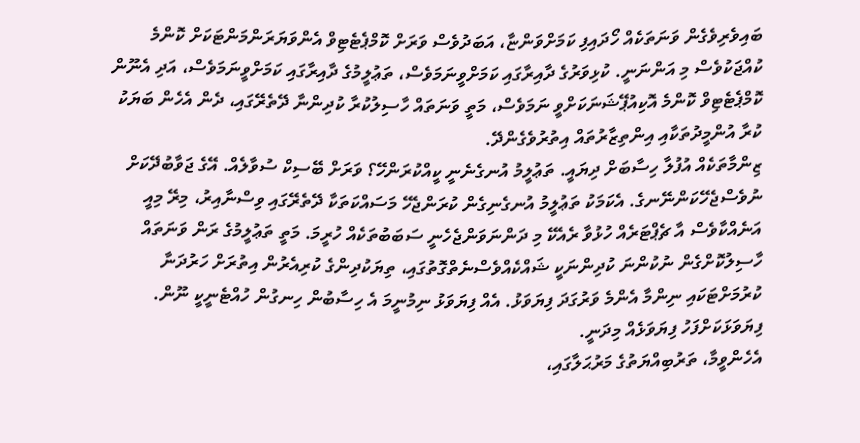ބައިވެރިވެގެން ވަނަތަކެއް ހޯދައިފި ކަމަށްވަންޏާ، އަބަދުވެސް ވަރަށް ކޮމްޕެޓެޓިވް އެންވަޔަރަންމަންޓަކަށް ކޮންމެ ކުއްޖަކުވެސް މި އަންނަނީ. ކުޅިވަރުގެ ދާއިރާގައި ކަމަށްވީނަމަވެސް، ތަޢުލީމުގެ ދާއިރާގައި ކަމަށްވީނަމަވެސް، އަދި އެނޫން ކޮމްޕެޓެޓިވް ކޮންމެ އޮކިއުޕޭޝަނަކަށްވީ ނަމަވެސް، މަތީ ވަނަތައް ހާސިލުކުރާ ކުދިންނާ ދޭތެރޭގައި، ދެން އެހެން ބަޔަކު ކުރާ އުންމީދުތަކާއި އިންތިޒާރުތައް އިތުރުވެގެންދޭ.
ޒިންމާތަކެއް އުފުލާ ހިސާބަށް ދިޔައީ. ތަޢުލީމު އުނގެނެނީ ކީއްކުރަންހޭ؟ ވަރަށް ބޭސިކް ސުވާލެއް. އޭގެ ޖަވާބުދޭކަށް ނުވެސްޖެހޭކަންނޭނގެ. އެކަމަކު ތަޢުލީމު އުނގެނިގެން ކުރަންޖެހޭ މަސައްކަތަކާ ދޭތެރޭގައި ވިސްނާއިރު، މިރޭ މިއީ އަނެއްކާވެސް އާ ޗެޕްޓަރެއް ހުޅުވާ ރެއެކޭ މި ދަންނަވަންޖެހެނީ ސަބަބުތަކެއް ހުރީމަ. މަތީ ތަޢުލީމުގެ ރަން ވަނަތައް ހާސިލުކޮށްގެން ނުކުންނަ ކުދިންނަކީ ޝައްކެއްވެސްނެތްގޮތުގައި، ތިޔަކުދިންގެ ކުރިއެރުން އިތުރަށް ހަރުދަނާ ކުރުމަށްޓަކައި ނިންމާ އެންމެ ވަރުގަދަ ފިޔަވަޅު. އެއް ފިޔަވަޅު ނިމުނީމަ އެ ހިސާބުން ހިނގުން ހުއްޓެނީކީ ނޫން. ފިޔަވަޅަކަށްފަހު ފިޔަވަޅެއް މިދަނީ.
އެހެންވީމާ، ތަރުބިއްޔަތުގެ މަރުޙަލާގައި،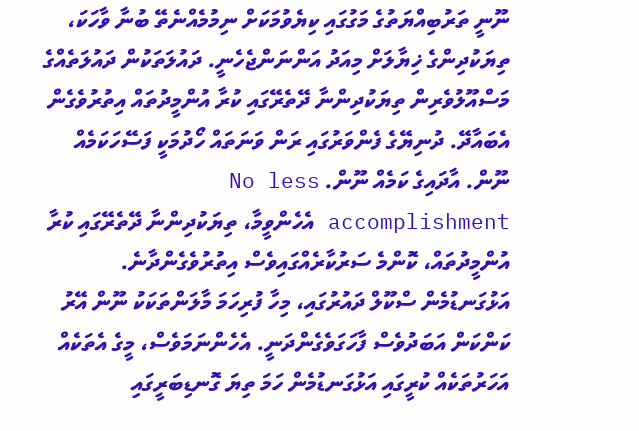ނޫނީ ތަރުބިއްޔަތުގެ މަގުގައި ކިޔެވުމަކަށް ނިމުމެއްނެތޭ ބުނާ ވާހަކަ، ތިޔަކުދިންގެ ޚިޔާލަށް މިއަދު އަންނަންޖެހެނީ. ދައުލަތަކުން ދައުލަތެއްގެ މަސްއޫލުވެރިން ތިޔަކުދިންނާ ދޭތެރޭގައި ކުރާ އުންމީދުތައް އިތުރުވެގެން އެބައާދޭ. ދުނިޔޭގެ ފެންވަރުގައި ރަން ވަނަތައް ހޯދުމަކީ ފަސޭހަކަމެއް ނޫން. އާދައިގެ ކަމެއް ނޫން. No less accomplishment އެހެންވީމާ، ތިޔަކުދިންނާ ދޭތެރޭގައި ކުރާ އުންމީދުތައް، ކޮންމެ ސަރުކާރެއްގައިވެސް އިތުރުވެގެންދާނެ. އަޅުގަނޑުމެން ސްކޫލް ދައުރުގައި، މިހާ ފުރިހަމަ މާލަންތަކަކު ނޫން އޭރު ކަންކަން އަބަދުވެސް ފާހަގަވެގެންދަނީ. އެހެންނަމަވެސް، މީގެ އެތަކެއް އަހަރުތަކެއް ކުރީގައި އަޅުގަނޑުމެން ހަމަ ތިޔަ ގޮނޑިބަރީގައި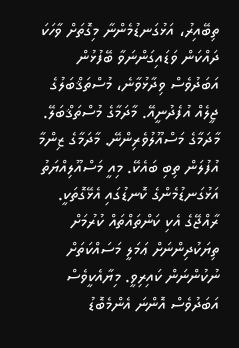ތިބޭއިރު، އަޅުގަނޑުމެންނާ މިގޮތަށް ވާހަކަ ދައްކަން ވަޑައިގަންނަވާ ބޭފުޅުން އަބަދުވެސް ވިދާޅުވާނެ، މުސްތަޤްބަލުގެ ޖީލެއް އުފެދުނީއޭ. މާދަމާގެ މުސްތަޤްބަލޭ. މާދަމާގެ މަސްއޫލުވެރިންނޭ. މާދަމާގެ ޒިންމާ އުފުލަން ތިބި ބައެކޭ. މިއީ މަސްއޫލިއްޔަތު އަޅުގަނޑުމެންގެ ކޮނޑުގައި އެޅޭގޮތަކީ. ރާއްޖޭގެ އެކި ކަންތައްތައް ކުރުމަށް ތިޔަކުދިންނަށް ޢަމަލީ މަސައްކަތަށް ނުކުންނަން ކައިރިވީ. މިޔާއެކީވެސް އަބަދުވެސް އޮންނަ އެންމެބޮޑު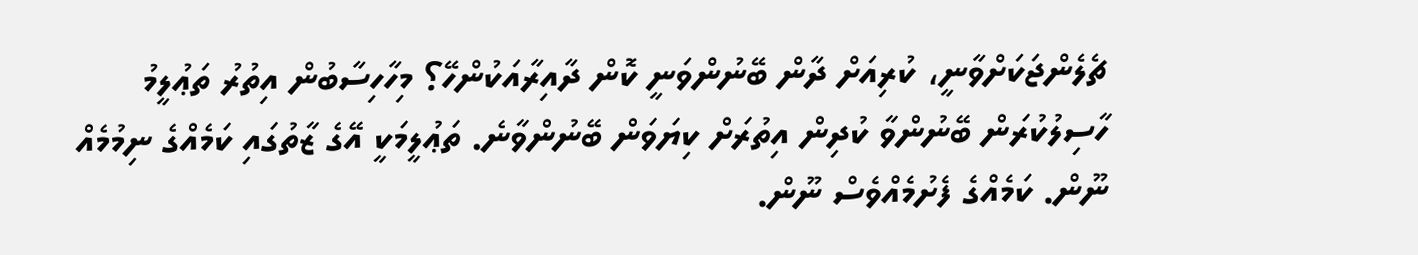ޗެލެންޖަކަށްވާނީ، ކުރިއަށް ދާން ބޭނުންވަނީ ކޮން ދާއިރާއަކުންހޭ؟ މިހާހިސާބުން އިތުރު ތަޢުލީމު ހާސިލުކުރަން ބޭނުންވާ ކުދިން އިތުރަށް ކިޔަވަން ބޭނުންވާނެ. ތަޢުލީމަކީ އޭގެ ޒާތުގައި ކަމެއްގެ ނިމުމެއް ނޫން. ކަމެއްގެ ފެށުމެއްވެސް ނޫން.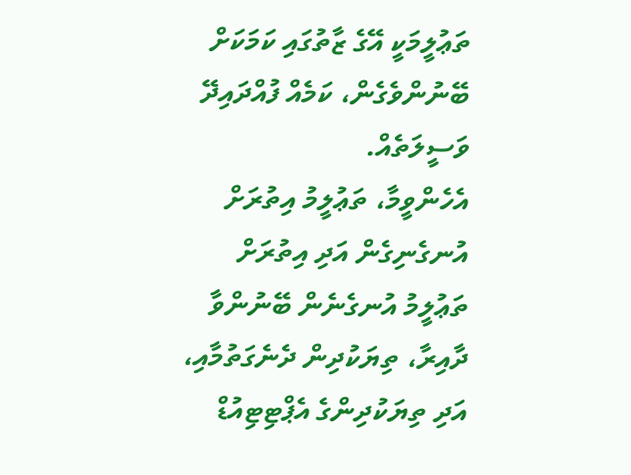ތަޢުލީމަކީ އޭގެ ޒާތުގައި ކަމަކަށް ބޭނުންވެގެން، ކަމެއް ފުއްދައިދޭ ވަސީލަތެއް.
އެހެންވީމާ، ތަޢުލީމު އިތުރަށް އުނގެނިގެން އަދި އިތުރަށް ތަޢުލީމު އުނގެނެން ބޭނުންވާ ދާއިރާ، ތިޔަކުދިން ދެނެގަތުމާއި، އަދި ތިޔަކުދިންގެ އެޕްޓިޓިއުޑް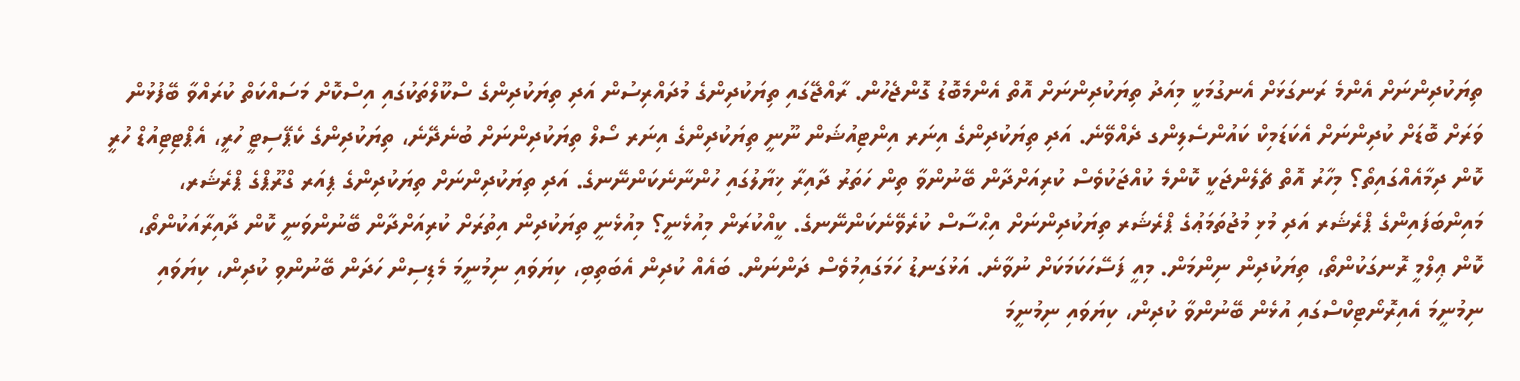ތިޔަކުދިންނަށް އެންމެ ރަނގަޅަށް އެނގުމަކީ މިއަދު ތިޔަކުދިންނަށް އޮތް އެންމެބޮޑު ގޮންޖެހުން. ރާއްޖޭގައި ތިޔަކުދިންގެ މުދައްރިސުން އަދި ތިޔަކުދިންގެ ސްކޫލްތަކުގައި އިސްކޮށް މަސައްކަތް ކުރައްވާ ބޭފުޅުން ވަރަށް ބޮޑަށް ކުދިންނަށް އެކަޑަމިކް ކައުންސެލިންގ ދެއްވޭނެ. އަދި ތިޔަކުދިންގެ އިނަރ އިންޓިއުޝަން ނޫނީ ތިޔަކުދިންގެ އިނަރ ސޯލް ތިޔަކުދިންނަށް ބުނެދޭނެ، ތިޔަކުދިންގެ ކެޕޭސިޓީ ހުރީ، އެޕްޓިޓިއުޑް ހުރީ ކޮން ދިމާއެއްގައިތޯ؟ މިހާރު އޮތް ޗެލެންޖަކީ ކޮންމެ ކުއްޖަކުވެސް ކުރިއަށްދާން ބޭނުންވާ ތިން ހަތަރު ދާއިރާ ޚިޔާލުގައި ހުންނާނެކަންނޭނގެ. އަދި ތިޔަކުދިންނަށް ތިޔަކުދިންގެ ޕިއަރ ގްރޫޕްގެ ޕްރެޝަރ، މައިންބަފައިންގެ ޕްރެޝަރ އަދި މުޅި މުޖުތަމަޢުގެ ޕްރެޝަރ ތިޔަކުދިންނަށް އިޙްސާސް ކުރެވޭނެކަންނޭނގެ. ކީއްކުރަން މިއުޅެނީ؟ މިއުޅެނީ ތިޔަކުދިން އިތުރަށް ކުރިއަށްދާން ބޭނުންވަނީ ކޮން ދާއިރާއަކުންތޯ، ކޮން ޢިލްމީ ރޮނގަކުންތޯ، ތިޔަކުދިން ނިންމަން. މިއީ ފަސޭހަކަމަކަށް ނުވާނެ. އަޅުގަނޑު ހަމަގައިމުވެސް ދަންނަން. ބައެއް ކުދިން އެބަތިބި، ކިޔަވައި ނިމުނީމަ މެޑިސިން ހަދަން ބޭނުންވި ކުދިން، ކިޔަވައި ނިމުނީމަ އެއިރޮނޯޓިކްސްގައި އުޅެން ބޭނުންވާ ކުދިން، ކިޔަވައި ނިމުނީމަ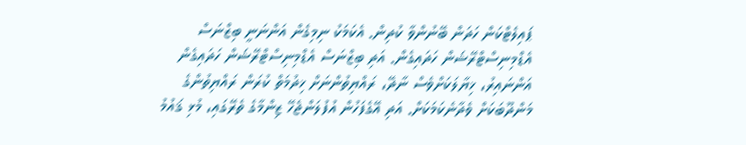ޕައިލެޓްކަން ހަދަން ބޭނުންވާ ކުދިން. އެކަމަކު ނިމިގެން އަންނަނީ ބިޒްނަސް އެޑްމިނިސްޓްރޭޝަން ހަދައިގެން. އަދި ބިޒްނަސް އެޑްމިނިސްޓްރޭޝަން ހަދައިގެން އަންނައިރު، ޚިޔާލަކަށްވެސް ނާދޭ، ރައްޔިތުންނަށް ޚިދުމަތް ކުރަން ރައްޔިތުންގެ މަންދޫބަކަށް ވެދާނެކަމަކަށް. އަދި އޭގެފަހުން އުފުލަންޖެހޭ ޒިންމާގެ ތެރޭގައި، މުޅި ޤައުމު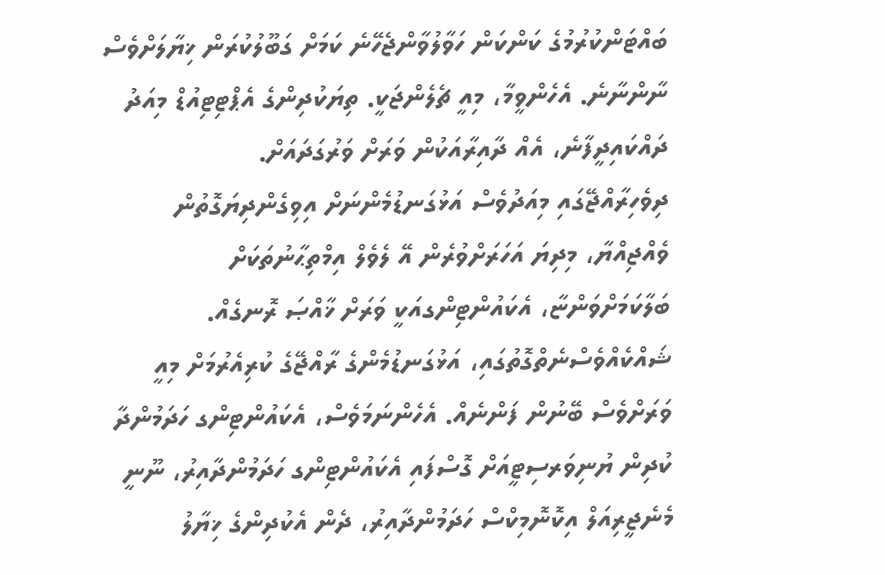ބައްޓަންކުރުމުގެ ކަންކަން ހަވާލުވާންޖެހޭނެ ކަމަށް ގަބޫލުކުރަން ޚިޔާލަށްވެސް ނާންނާނެ. އެހެންވީމާ، މިއީ ޗެލެންޖަކީ. ތިޔަކުދިންގެ އެޕްޓިޓިއުޑް މިއަދު ދައްކައިދީފާނެ، އެއް ދާއިރާއަކުން ވަރަށް ވަރުގަދައަށް.
ދިވެހިރާއްޖޭގައި މިއަދުވެސް އަޅުގަނޑުމެންނަށް އިވިގެންދިޔަގޮތުން ވެއްޖިއްޔާ، މިދިޔަ އަހަރަށްވުރެން އޭ ލެވެލް އިމްތިޙާނުތަކަށް ބަލާކަމަށްވަންޏާ، އެކައުންޓިންގއަކީ ވަރަށް ޚާއްޞަ ރޮނގެއް. ޝައްކެއްވެސްނެތްގޮތުގައި، އަޅުގަނޑުމެންގެ ރާއްޖޭގެ ކުރިއެރުމަށް މިއީ ވަރަށްވެސް ބޭނުން ފަންނެއް. އެހެންނަމަވެސް، އެކައުންޓިންގ ހަދަމުންދާ ކުދިން ޔުނިވަރސިޓީއަށް ގޮސްފައި އެކައުންޓިންގ ހަދަމުންދާއިރު، ނޫނީ މެނެޖީރިއަލް އިކޮނޮމިކްސް ހަދަމުންދާއިރު، ދެން އެކުދިންގެ ޚިޔާލު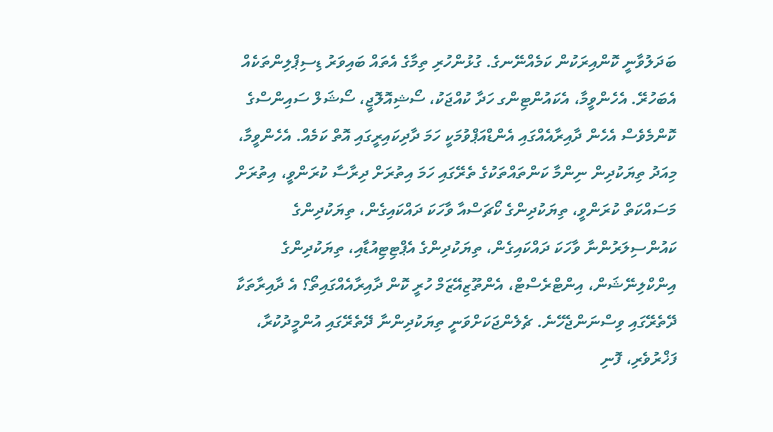ބަދަލުވާނީ ކޮންއިރަކުން ކަމެއްނޭނގެ. ގުޅުންހުރި ތިމާގެ އެތައް ބައިވަރު ޑިސިޕްލިންތަކެއް އެބަހުރޭ. އެހެންވީމާ، އެކައުންޓިންގ ހަދާ ކުއްޖަކު، ސޯޝިއޮލޮޖީ، ސޯޝަލް ސައިންސްގެ ކޮންމެވެސް އެހެން ދާއިރާއެއްގައި އެންޑްއަޕްވުމަކީ ހަމަ ދާދިކައިރީގައި އޮތް ކަމެއް. އެހެންވީމާ، މިއަދު ތިޔަކުދިން ނިންމާ ކަންތައްތަކުގެ ތެރޭގައި ހަމަ އިތުރަށް ދިރާސާ ކުރަންވީ، އިތުރަށް މަސައްކަތް ކުރަންވީ، ތިޔަކުދިންގެ ކޯޗަސްއާ ވާހަކަ ދައްކައިގެން، ތިޔަކުދިންގެ ކައުންސިލަރުންނާ ވާހަކަ ދައްކައިގެން، ތިޔަކުދިންގެ އެޕްޓިޓިއުޑާއި، ތިޔަކުދިންގެ އިންކްލިނޭޝަން، އިންޓްރެސްޓް، އެންތޫޒިއޭޒަމް ހުރީ ކޮން ދާއިރާއެއްގައިތޯ؟ އެ ދާއިރާތަކާ ދޭތެރޭގައި ވިސްނަންޖެހޭނެ. ޗެލެންޖަކަށްވަނީ ތިޔަކުދިންނާ ދޭތެރޭގައި އުންމީދުކުރާ، ފަޚްރުވެރި، ފޮނި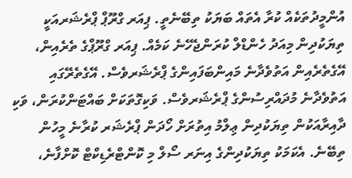އުންމީދުތަކެއް ކުރާ އެތައް ބަޔަކު ތިބޭނެތީ. ޕިއަރ ގްރޫޕް ޕްރެޝަރއަކީ ތިޔަކުދިން މިއަދު ހެންޑްލް ކުރަންޖެހޭނެ ކަމެއް. ޕިއަރ ގްރޫޕްގެ ތެރެއިން، އޭގެތެރެއިން އަތުވެދާނެ މައިންބަފައިންގެ ޕްރެޝަރވެސް. އޭގެތެރޭގައި އަތުވެދާނެ މުދައްރިސުންގެ ޕްރެޝަރވެސް. ވަކިގޮތަކަށް ބައްޓަންކުރަން، ވަކި ދާއިރާއަކުން ތިޔަކުދިން ޢިލްމު އިތުރަށް ހޯދަން ޕްރެޝަރ ކުރާނެ މީހުން ތިބޭނެ. އެކަމަކު ތިޔަކުދިންގެ އިނަރ ސޯލް މި ކޮންޓްރެޑިކްޓް ކޮށްފާނެ،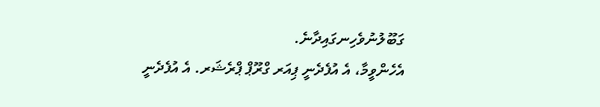ގަބޫލުނުވެހިނގައިދާނެ.
އެހެންވީމާ، އެ އުފެދެނީ ޕިއަރ ގްރޫޕް ޕްރެޝަރ. އެ އުފެދެނީ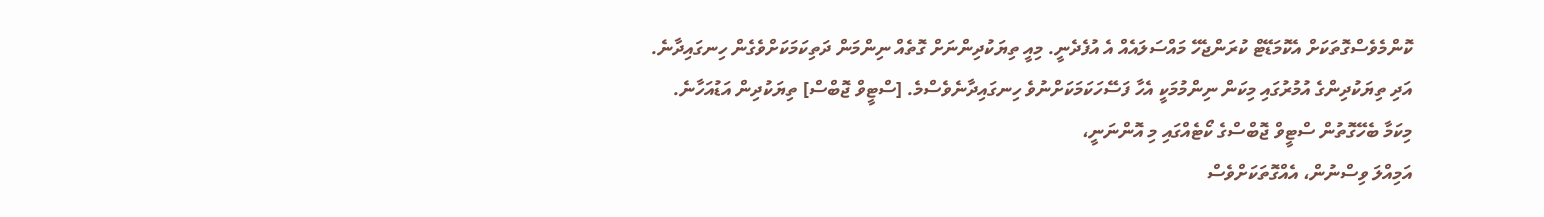ކޮންމެވެސްގޮތަކަށް އެކޮމަޑޭޓް ކުރަންޖެހޭ މައްސަލައެއް އެ އުފެދެނީ. މިއީ ތިޔަކުދިންނަށް ގޮތެއް ނިންމަން ދަތިކަމަކަށްވެގެން ހިނގައިދާނެ. އަދި ތިޔަކުދިންގެ އުމުރުގައި މިކަން ނިންމުމަކީ އެހާ ފަސޭހަކަމަކަށްނުވެ ހިނގައިދާނެވެސްމެ. [ސްޓީވް ޖޮބްސް] ތިޔަކުދިން އަޑުއަހާނެ. މިކަމާ ބެހޭގޮތުން ސްޓީވް ޖޮބްސްގެ ކޯޓެއްގައި މި އޮންނަނީ،
އަމިއްލަ ވިސްނުން، އެއްގޮތަކަށްވެސް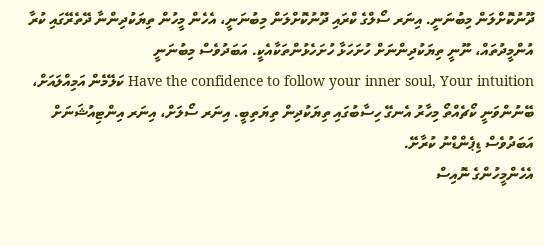ދޫނުކޮށްލަން މިބުނަނީ. އިނަރ ސޯލްގެ ކްރައި ދޫނުކޮށްލަން މިބުނަނީ، އެހެން މީހުން ތިޔަކުދިންނާ ދޭތެރޭގައި ކުރާ އުންމީދުތައް، ނޫނީ ތިޔަކުދިންނަށް ހުށަހަޅާ ހުށަހެޅުންތަކާއެކީ. އަބަދުވެސް މިބުނަނީ
Have the confidence to follow your inner soul, Your intuition ކަލޭމެން އަމިއްލައަށް، ބޭނުންވަނީ ކޯޗެއްތޯ މިހާރު އެނގޭ ހިސާބުގައި ތިޔަކުދިން ތިޔަތިބީ. އިނަރ ސޯލަށް، އިނަރ އިންޓިއުޝަނަށް އަބަދުވެސް ޑިޕެންޑްނު ކުރާށޭ.
އެހެންމީހުންގެ ނޮއިސް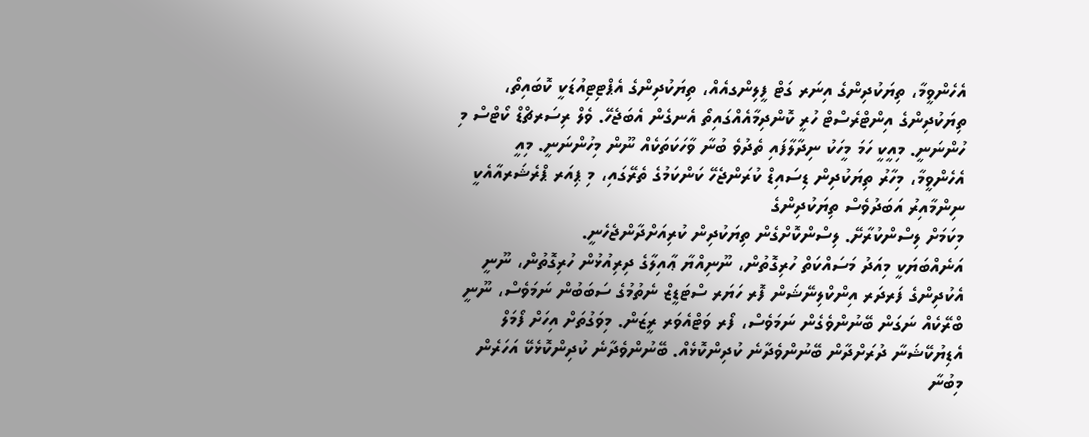އެހެންވީމާ، ތިޔަކުދިންގެ އިނަރ ގަޓް ފީލިންގއެއް، ތިޔަކުދިންގެ އެޕްޓިޓިއުޑަކީ ކޮބައިތޯ، ތިޔަކުދިންގެ އިންޓްރެސްޓް ހުރީ ކޮންދިމާއެއްގައިތޯ އެނގެން އެބަޖެހޭ. ވެލް ރިސަރޗްޑް ކޯޓްސް މި ހުންނަނީ. މިއީކީ ހަމަ މީހަކު ނިދާލާފައި ތެދުވެ ބުނާ ވާހަކަތަކެއް ނޫން މިހުންނަނީ. މިއީ
އެހެންވީމާ، މިހާރު ތިޔަކުދިން ޑިސައިޑް ކުރަންޖެހޭ ކަންކަމުގެ ތެރޭގައި، މި ޕިއަރ ޕްރެޝަރއާއެކީ ނިންމާއިރު އަބަދުވެސް ތިޔަކުދިންގެ
މިކަމަށް ލިސްންކުރާށޭ. ލިސްންކޮށްގެން ތިޔަކުދިން ކުރިއަށްދާންޖެހެނީ.
އަނެއްބަޔަކީ މިއަދު މަސައްކަތް ހުރިގޮތުން، ނޫނިއްޔާ ޢާއިލާގެ ދިރިއުޅުން ހުރިގޮތުން، ނޫނީ އެކުދިންގެ ފަރދަރ އިންކްލިނޭޝަން ފޮރ ހަޔަރ ސްޓަޑީޒް ނެތުމުގެ ސަބަބުން ނަމަވެސް، ނޫނީ ބްރޭކެއް ނަގަން ބޭނުންވެގެން ނަމަވެސް، ފޯރ ވަޓްއެވަރ ރީޒަން. މިވަގުތަށް އިހަށް ފޯމަލް އެޑިޔުކޭޝަނާ ދުރަށްދާން ބޭނުންވެދާނެ ކުދިންކޮޅެއް. ބޭނުންވެދާނެ ކުދިންކޮޅެކޭ އަހަރެން މިބުނާ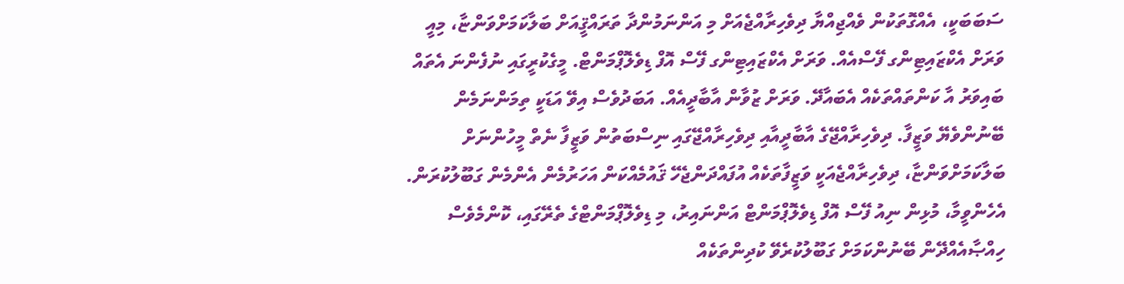ސަބަބަކީ، އެއްގޮތަކުން ވެއްޖިއްޔާ ދިވެހިރާއްޖެއަށް މި އަންނަމުންދާ ތަރައްޤީއަށް ބަލާކަމަށްވަންޏާ، މިއީ ވަރަށް އެކްޒައިޓިންގ ފޭސްއެއް. ވަރަށް އެކްޒައިޓިންގ ފޭސް އޮފް ޑިވެލޮޕްމަންޓް. މީގެކުރީގައި ނުފެންނަ އެތައް ބައިވަރު އާ ކަންތައްތަކެއް އެބައާދޭ. ވަރަށް ޒުވާން އާބާދީއެއް. އަބަދުވެސް އިވޭ އަޑަކީ ތިމަންނަމެން ބޭނުންވެޔޭ ވަޒީފާ. ދިވެހިރާއްޖޭގެ އާބާދީއާއި ދިވެހިރާއްޖޭގައި ނިސްބަތުން ވަޒީފާ ނެތް މީހުންނަށް ބަލާކަމަށްވަންޏާ، ދިވެހިރާއްޖެއަކީ ވަޒީފާތަކެއް އުފައްދަންޖެހޭ ޤައުމެއްކަން އަހަރުމެން އެންމެން ގަބޫލުކުރަން. އެހެންވީމާ، މުޅިން ނިއު ފޭސް އޮފް ޑިވެލޮޕްމަންޓް އަންނައިރު، މި ޑިވެލޮޕްމަންޓްގެ ތެރޭގައި، ކޮންމެވެސް ހިއްޞާއެއްދޭން ބޭނުންކަމަށް ގަބޫލުކުރެވޭ ކުދިންތަކެއް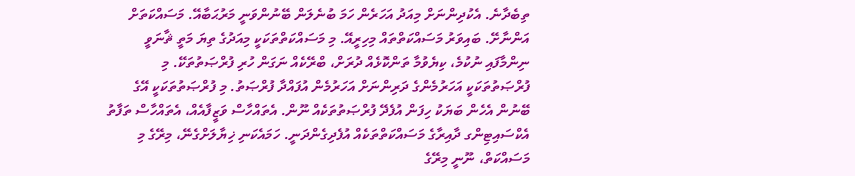ތިބެދާނެ. އެކުދިންނަށް މިއަދު އަހަރެން ހަމަ ބުނެލަން ބޭނުންވަނީ މަރުޙަބާއޭ. މަސައްކަތަށް އަންނާށޭ. ބައިވަރު މަސައްކަތްތައް މިހިރީއޭ. މި މަސައްކަތްތަކަކީ މިއަދުގެ ތިޔަ މަތީ ޘާނަވީ ނިންމާފައި ނުކުމެ، ކިޔެވުމާ ތަންކޮޅެއް ދުރަށް، ބްރޭކެއް ނަގަން ހުރި ފުރްޞަތުތަކޭ. މި ފުރްޞަތުތަކަކީ އަހަރުމެންގެ ދަރިންނަށް އަހަރުމެން އުފައްދާ ފުރްޞަތު. މި ފުރްޞަތުތަކަކީ އޭގެ ބޭނުން އެހެން ބަޔަކު ހިފަން އުފެދޭ ފުރްޞަތުތަކެއް ނޫން. އެތައްހާސް ވަޒީފާއެއް، އެތައްހާސް ތަފާތު އެކްސައިޓިންގ ދާއިރާގެ މަސައްކަތްތަކެއް އުފެދިގެންދަނީ. ހަމައެކަނި ޚިޔާލަށްގެނޭ، މިރޭގެ މި މަސައްކަތް، ނޫނީ މިރޭގެ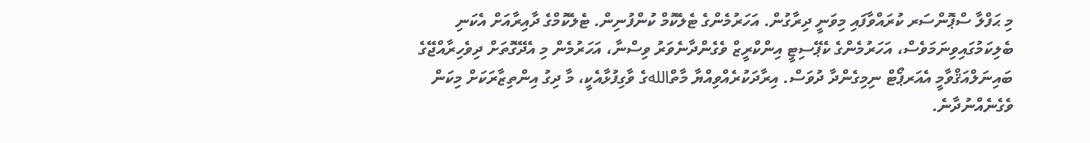މި ޙަފްލާ ސްޕޮންސަރ ކުރައްވާފައި މިވަނީ ދިރާގުން. އަހަރުމެންގެ ޓެލެކޮމް ކުންފުނިން. ޓެލެކޮމްގެ ދާއިރާއަށް އެކަނި ބެލިކަމުގައިވިނަމަވެސް، އަހަރުމެންގެ ކެޕޭސިޓީ އިންކްރީޒް ވެގެންދާނެވަރު ވިސްނާ، އަހަރުމެން މި އެދޭގޮތަށް ދިވެހިރާއްޖޭގެ ބައިނަލްއަޤްވާމީ އެއަރޕޯޓް ނިމިގެންދާ ދުވަސް. އިރާދަކުރެއްވިއްޔާ މާތްاللهގެ ވާގިފުޅާއެކީ، މާ ދިގު އިންތިޒާރަކަށް މިކަން ވެގެނެއްނުދާނެ.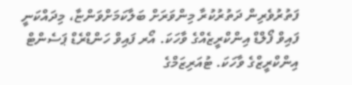ފަތުރުވެރިން ދަތުރުކުރާ މިންވަރަށް ބަލާކަމަށްވަންޏާ، މިދައްކަނީ ފައިވް ފޯލްޑް އިންކްރީޒެއްގެ ވާހަކަ. އޯރ ފައިވް ހަންޑްރެޑް ޕަސެންޓް އިންކްރީޒްގެ ވާހަކަ. ޓުއަރިޒަމްގެ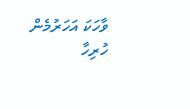ވާހަކަ އަހަރުމެން ހުރިހާ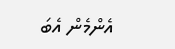އެންމެން އެބަ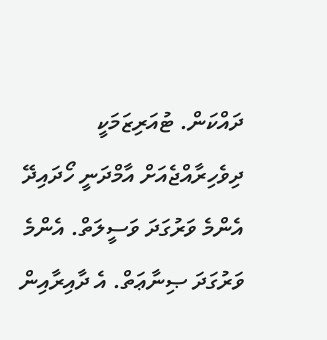ދައްކަން. ޓުއަރިޒަމަކީ ދިވެހިރާއްޖެއަށް އާމްދަނީ ހޯދައިދޭ އެންމެ ވަރުގަދަ ވަސީލަތް. އެންމެ ވަރުގަދަ ޞިނާޢަތް. އެ ދާއިރާއިން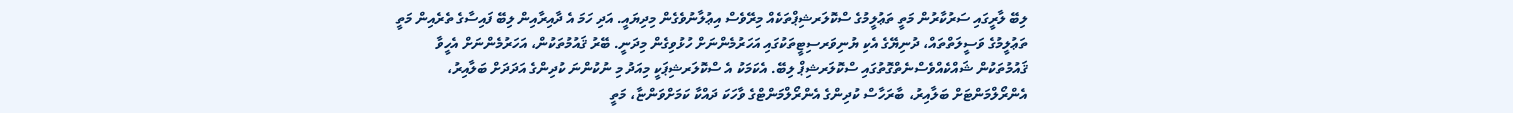ލިބޭ ލާރީގައި ސަރުކާރުން މަތީ ތަޢުލީމުގެ ސްކޮލަރޝިޕްތަކެއް މިރޭވެސް އިޢުލާނުވެގެން މިދިޔައީ. އަދި ހަމަ އެ ދާއިރާއިން ލިބޭ ފައިސާގެ ތެރެއިން މަތީ ތަޢުލީމުގެ ވަސީލަތްތައް، ދުނިޔޭގެ އެކި ޔުނިވަރސިޓީތަކުގައި އަހަރުމެންނަށް ހުޅުވިގެން މިދަނީ. ބޭރު ޤައުމުތަކުން، އަހަރުމެންނަށް އެހީވާ ޤައުމުތަކުން ޝައްކެއްވެސްނެތްގޮތުގައި ސްކޮލަރޝިޕް ލިބޭ. އެކަމަކު އެ ސްކޮލަރޝިޕަކީ މިއަދު މި ނުކުންނަ ކުދިންގެ އަދަދަށް ބަލާއިރު، އެންރޯލްމަންޓަށް ބަލާއިރު، ބާރަހާސް ކުދިންގެ އެންރޯލްމަންޓްގެ ވާހަކަ ދައްކާ ކަމަށްވަންޏާ، މަތީ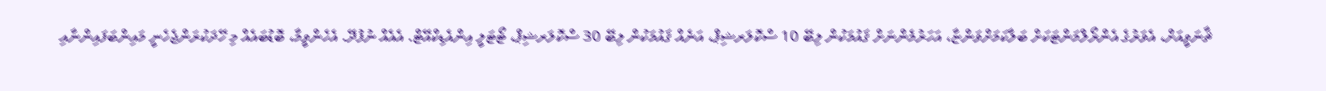ޘާނަވީއަށް، އެވަރުގެ އެންރޯލްމަންޓަކަށް ބަލާކަމަށްވަންޏާ، އަހަރުމެންނަށް ޤައުމަކުން ލިބޭ 10 ސްކޮލަރޝިޕް، އަނެއް ޤައުމަކުން ލިބޭ 30 ސްކޮލަރޝިޕް، ޓޯޓަލީ އިންއެޑިކްއޭޓް. އެއެއް ނުފުދޭ. އެހެންވީމާ، ބޮޑުބައެއް މި ހޭދަކުރަންޖެހެނީ މައިންބަފައިންނާއި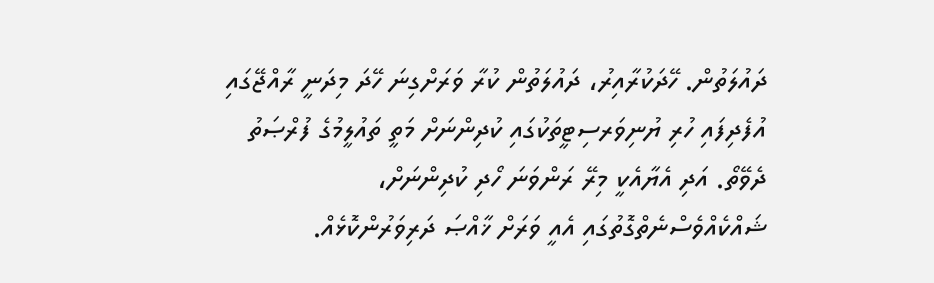ދައުލަތުން. ހޭދަކުރާއިރު، ދައުލަތުން ކުރާ ވަރަށްގިނަ ހޭދަ މިދަނީ ރާއްޖޭގައި އުފެދިފައި ހުރި ޔުނިވަރސިޓީތަކުގައި ކުދިންނަށް މަތީ ތައުލީމުގެ ފުރްޞަތު ދެވޭތޯ. އަދި އެޔާއެކީ މިރޭ ރަންވަނަ ހޯދި ކުދިންނަށް، ޝައްކެއްވެސްނެތްގޮތުގައި އެއީ ވަރަށް ޚާއްޞަ ދަރިވަރުންކޮޅެއް.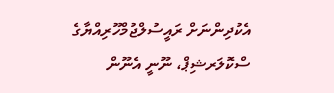އެކުދިންނަށް ރައީސުލްޖުމްހޫރިއްޔާގެ ސްކޮލަރޝިޕް، ނޫނީ އެނޫން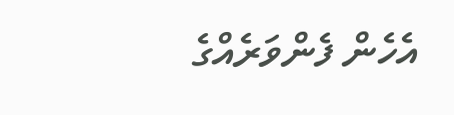އެހެން ފެންވަރެއްގެ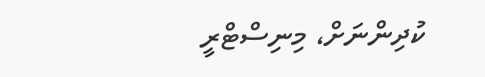ކުދިންނަށް، މިނިސްޓްރީ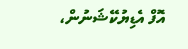އޮފް އެޑިޔުކޭޝަނުން،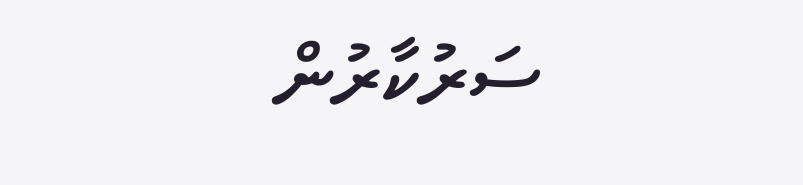ސަރުކާރުން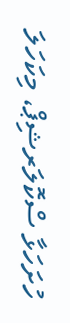ހުށަހަޅާ ސްކޮލަރޝިޕް، މިކަހަލަ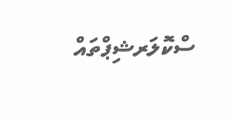ސްކޮލަރޝިޕްތައް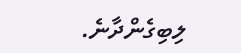ލިބިގެންދާނެ.